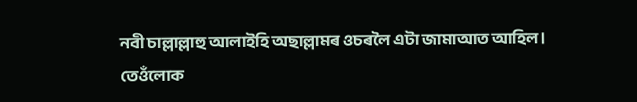নবী চাল্লাল্লাহু আলাইহি অছাল্লামৰ ওচৰলৈ এটা জামাআত আহিল। তেওঁলোক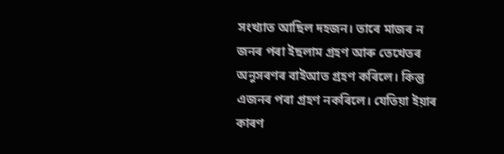সংখ্যাত আছিল দহজন। তাৰে মাজৰ ন জনৰ পৰা ইছলাম গ্ৰহণ আৰু তেখেতৰ অনুসৰণৰ বাইআত গ্ৰহণ কৰিলে। কিন্তু এজনৰ পৰা গ্ৰহণ নকৰিলে। যেতিয়া ইয়াৰ কাৰণ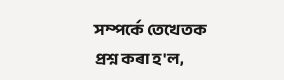সম্পৰ্কে তেখেতক প্ৰশ্ন কৰা হ'ল,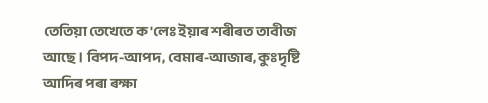তেতিয়া তেখেতে ক'লেঃ ইয়াৰ শৰীৰত তাবীজ আছে। বিপদ-আপদ, বেমাৰ-আজাৰ, কুঃদৃষ্টি আদিৰ পৰা ৰক্ষা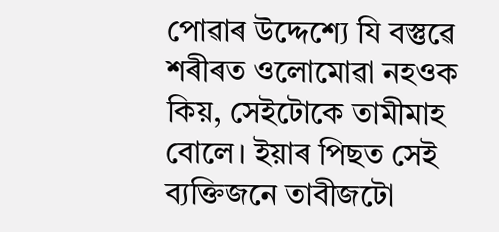পোৱাৰ উদ্দেশ্যে যি বস্তুৱে শৰীৰত ওলোমোৱা নহওক কিয়, সেইটোকে তামীমাহ বোলে। ইয়াৰ পিছত সেই ব্যক্তিজনে তাবীজটো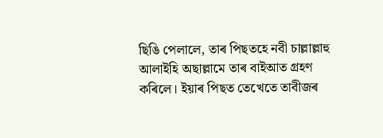ছিঙি পেলালে, তাৰ পিছতহে নবী চাল্লাল্লাহু আলাইহি অছাল্লামে তাৰ বাইআত গ্ৰহণ কৰিলে। ইয়াৰ পিছত তেখেতে তাবীজৰ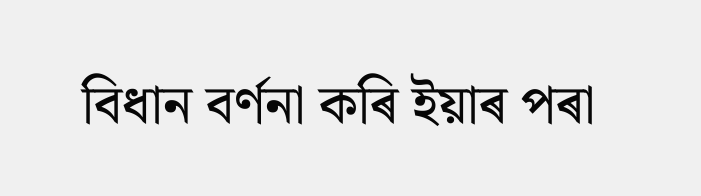বিধান বৰ্ণনা কৰি ইয়াৰ পৰা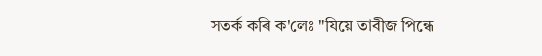সতৰ্ক কৰি ক'লেঃ "যিয়ে তাবীজ পিন্ধে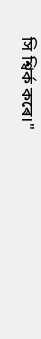সি শ্বিৰ্ক কৰে।"